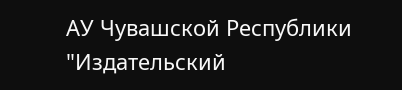АУ Чувашской Республики "Издательский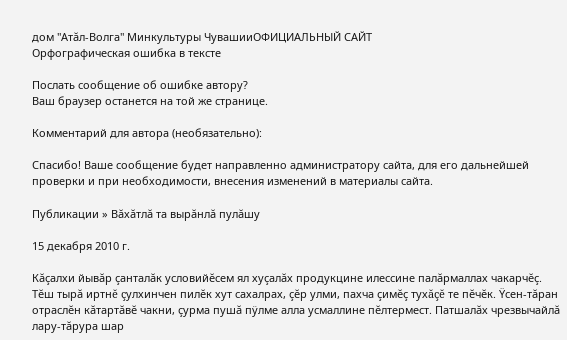дом "Атăл-Волга" Минкультуры ЧувашииОФИЦИАЛЬНЫЙ САЙТ
Орфографическая ошибка в тексте

Послать сообщение об ошибке автору?
Ваш браузер останется на той же странице.

Комментарий для автора (необязательно):

Спасибо! Ваше сообщение будет направленно администратору сайта, для его дальнейшей проверки и при необходимости, внесения изменений в материалы сайта.

Публикации » Вăхăтлă та вырăнлă пулăшу

15 декабря 2010 г.

Кăçалхи йывăр çанталăк условийĕсем ял хуçалăх продукцине илессине палăрмаллах чакарчĕç. Тĕш тырă иртнĕ çулхинчен пилĕк хут сахалрах, çĕр улми, пахча çимĕç тухăçĕ те пĕчĕк. Ÿсен-тăран отраслĕн кăтартăвĕ чакни, çурма пушă пÿлме алла усмаллине пĕлтермест. Патшалăх чрезвычайлă лару-тăрура шар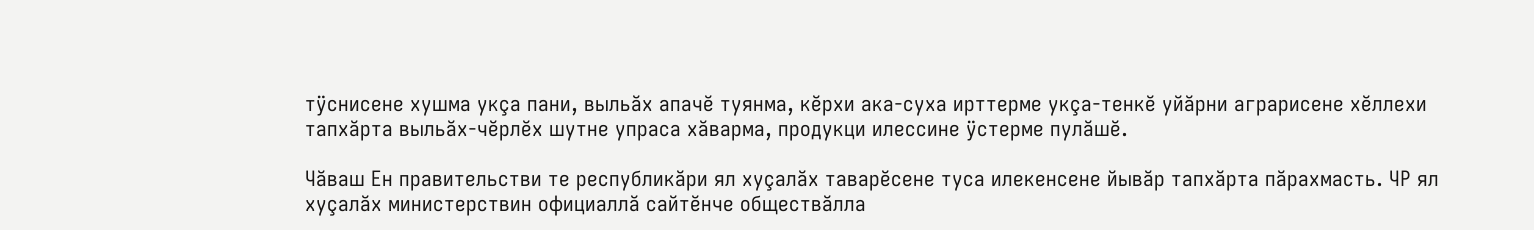тÿснисене хушма укçа пани, выльăх апачĕ туянма, кĕрхи ака-суха ирттерме укçа-тенкĕ уйăрни аграрисене хĕллехи тапхăрта выльăх-чĕрлĕх шутне упраса хăварма, продукци илессине ÿстерме пулăшĕ.

Чăваш Ен правительстви те республикăри ял хуçалăх таварĕсене туса илекенсене йывăр тапхăрта пăрахмасть. ЧР ял хуçалăх министерствин официаллă сайтĕнче обществăлла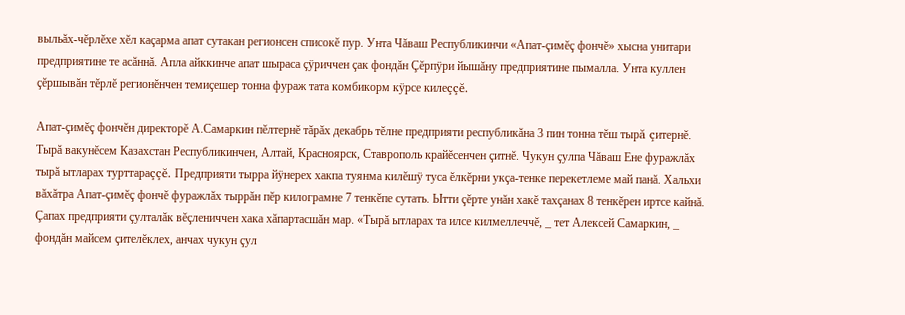выльăх-чĕрлĕхе хĕл каçарма апат сутакан регионсен списокĕ пур. Унта Чăваш Республикинчи «Апат-çимĕç фончĕ» хысна унитари предприятине те асăннă. Апла айккинче апат шыраса çÿриччен çак фондăн Çĕрпÿри йышăну предприятине пымалла. Унта куллен çĕршывăн тĕрлĕ регионĕнчен темиçешер тонна фураж тата комбикорм кÿрсе килеççĕ.

Апат-çимĕç фончĕн директорĕ А.Самаркин пĕлтернĕ тăрăх декабрь тĕлне предприяти республикăна 3 пин тонна тĕш тырă çитернĕ. Тырă вакунĕсем Казахстан Республикинчен, Алтай, Красноярск, Ставрополь крайĕсенчен çитнĕ. Чукун çулпа Чăваш Ене фуражлăх тырă ытларах турттараççĕ. Предприяти тырра йÿнерех хакпа туянма килĕшÿ туса ĕлкĕрни укçа-тенке перекетлеме май панă. Хальхи вăхăтра Апат-çимĕç фончĕ фуражлăх тыррăн пĕр килограмне 7 тенкĕпе сутать. Ытти çĕрте унăн хакĕ тахçанах 8 тенкĕрен иртсе кайнă. Çапах предприяти çулталăк вĕçлениччен хака хăпартасшăн мар. «Тырă ытларах та илсе килмеллеччĕ, _ тет Алексей Самаркин, _ фондăн майсем çителĕклех, анчах чукун çул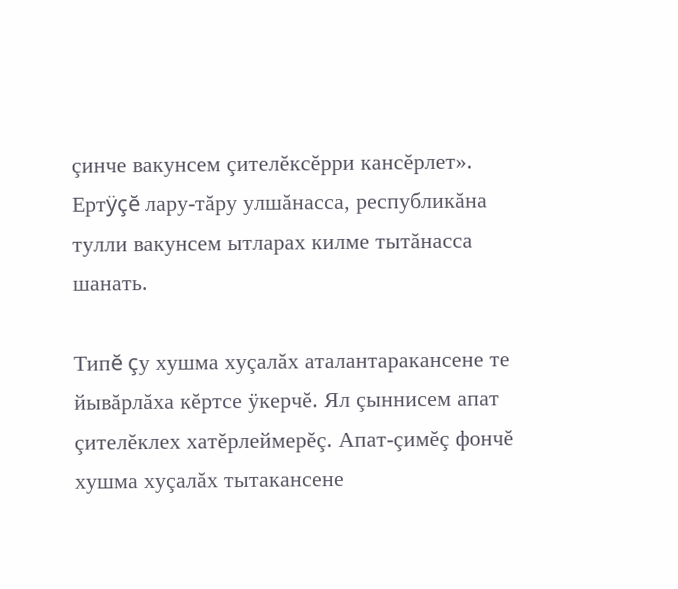çинче вакунсем çителĕксĕрри кансĕрлет». Ертÿçĕ лару-тăру улшăнасса, республикăна тулли вакунсем ытларах килме тытăнасса шанать.

Типĕ çу хушма хуçалăх аталантаракансене те йывăрлăха кĕртсе ÿкерчĕ. Ял çыннисем апат çителĕклех хатĕрлеймерĕç. Апат-çимĕç фончĕ хушма хуçалăх тытакансене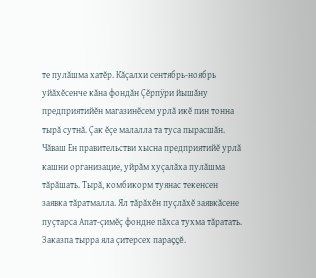те пулăшма хатĕр. Кăçалхи сентябрь-ноябрь уйăхĕсенче кăна фондăн Çĕрпÿри йышăну предприятийĕн магазинĕсем урлă икĕ пин тонна тырă сутнă. Çак ĕçе малалла та туса пырасшăн. Чăваш Ен правительстви хысна предприятийĕ урлă кашни организацие, уйрăм хуçалăха пулăшма тăрăшать. Тырă, комбикорм туянас текенсен заявка тăратмалла. Ял тăрăхĕн пуçлăхĕ заявкăсене пуçтарса Апат-çимĕç фондне пăхса тухма тăратать. Заказпа тырра яла çитерсех параççĕ.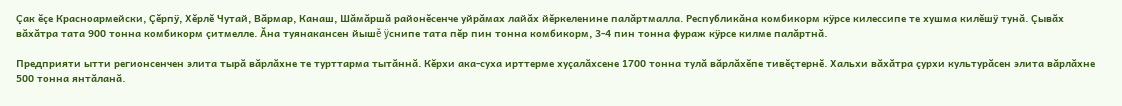Çак ĕçе Красноармейски, Çĕрпÿ, Хĕрлĕ Чутай, Вăрмар, Канаш, Шăмăршă районĕсенче уйрăмах лайăх йĕркеленине палăртмалла. Республикăна комбикорм кÿрсе килессипе те хушма килĕшÿ тунă. Çывăх вăхăтра тата 900 тонна комбикорм çитмелле. Ăна туянакансен йышĕ ÿснипе тата пĕр пин тонна комбикорм, 3-4 пин тонна фураж кÿрсе килме палăртнă.

Предприяти ытти регионсенчен элита тырă вăрлăхне те турттарма тытăннă. Кĕрхи ака-суха ирттерме хуçалăхсене 1700 тонна тулă вăрлăхĕпе тивĕçтернĕ. Хальхи вăхăтра çурхи культурăсен элита вăрлăхне 500 тонна янтăланă.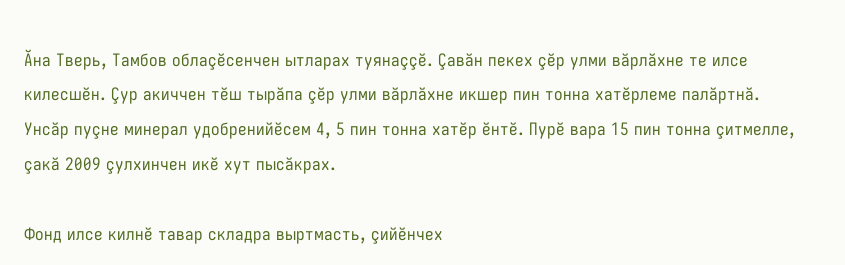Ăна Тверь, Тамбов облаçĕсенчен ытларах туянаççĕ. Çавăн пекех çĕр улми вăрлăхне те илсе килесшĕн. Çур акиччен тĕш тырăпа çĕр улми вăрлăхне икшер пин тонна хатĕрлеме палăртнă. Унсăр пуçне минерал удобренийĕсем 4, 5 пин тонна хатĕр ĕнтĕ. Пурĕ вара 15 пин тонна çитмелле, çакă 2009 çулхинчен икĕ хут пысăкрах.

Фонд илсе килнĕ тавар складра выртмасть, çийĕнчех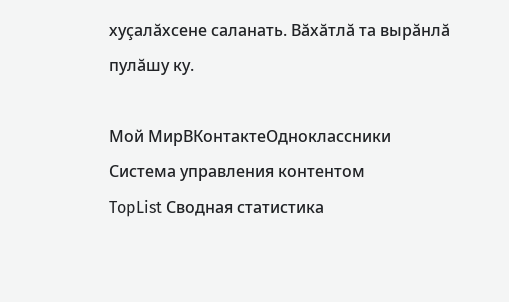хуçалăхсене саланать. Вăхăтлă та вырăнлă пулăшу ку.

Мой МирВКонтактеОдноклассники
Система управления контентом
TopList Сводная статистика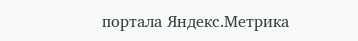портала Яндекс.Метрика